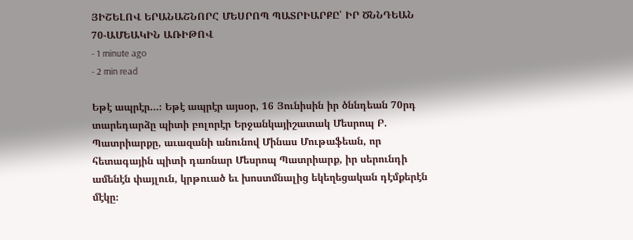ՅԻՇԵԼՈՎ ԵՐԱՆԱՇՆՈՐՀ ՄԵՍՐՈՊ ՊԱՏՐԻԱՐՔԸ՝ ԻՐ ԾՆՆԴԵԱՆ 70-ԱՄԵԱԿԻՆ ԱՌԻԹՈՎ
- 1 minute ago
- 2 min read

Եթէ ապրէր...։ Եթէ ապրէր այսօր, 16 Յունիսին իր ծննդեան 70րդ տարեդարձը պիտի բոլորէր Երջանկայիշատակ Մեսրոպ Բ. Պատրիարքը, աւազանի անունով Մինաս Մութաֆեան, որ հետագային պիտի դառնար Մեսրոպ Պատրիարք, իր սերունդի ամենէն փայլուն, կրթուած եւ խոստմնալից եկեղեցական դէմքերէն մէկը։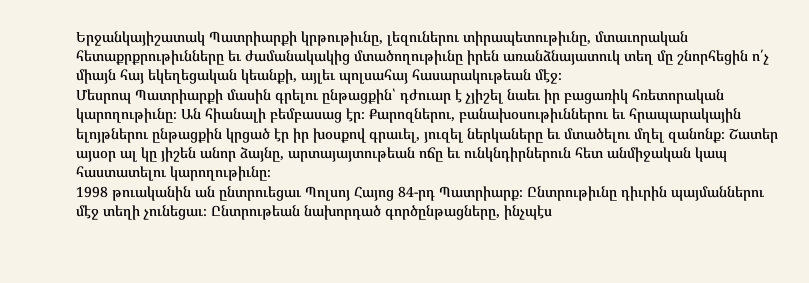Երջանկայիշատակ Պատրիարքի կրթութիւնը, լեզուներու տիրապետութիւնը, մտաւորական հետաքրքրութիւնները եւ ժամանակակից մտածողութիւնը իրեն առանձնայատուկ տեղ մը շնորհեցին ո՛չ միայն հայ եկեղեցական կեանքի, այլեւ պոլսահայ հասարակութեան մէջ։
Մեսրոպ Պատրիարքի մասին գրելու ընթացքին՝ դժուար է չյիշել նաեւ իր բացառիկ հռետորական կարողութիւնը։ Ան հիանալի բեմբասաց էր։ Քարոզներու, բանախօսութիւններու եւ հրապարակային ելոյթներու ընթացքին կրցած էր իր խօսքով գրաւել, յուզել ներկաները եւ մտածելու մղել զանոնք։ Շատեր այսօր ալ կը յիշեն անոր ձայնը, արտայայտութեան ոճը եւ ունկնդիրներուն հետ անմիջական կապ հաստատելու կարողութիւնը։
1998 թուականին ան ընտրուեցաւ Պոլսոյ Հայոց 84-րդ Պատրիարք։ Ընտրութիւնը դիւրին պայմաններու մէջ տեղի չունեցաւ։ Ընտրութեան նախորդած գործընթացները, ինչպէս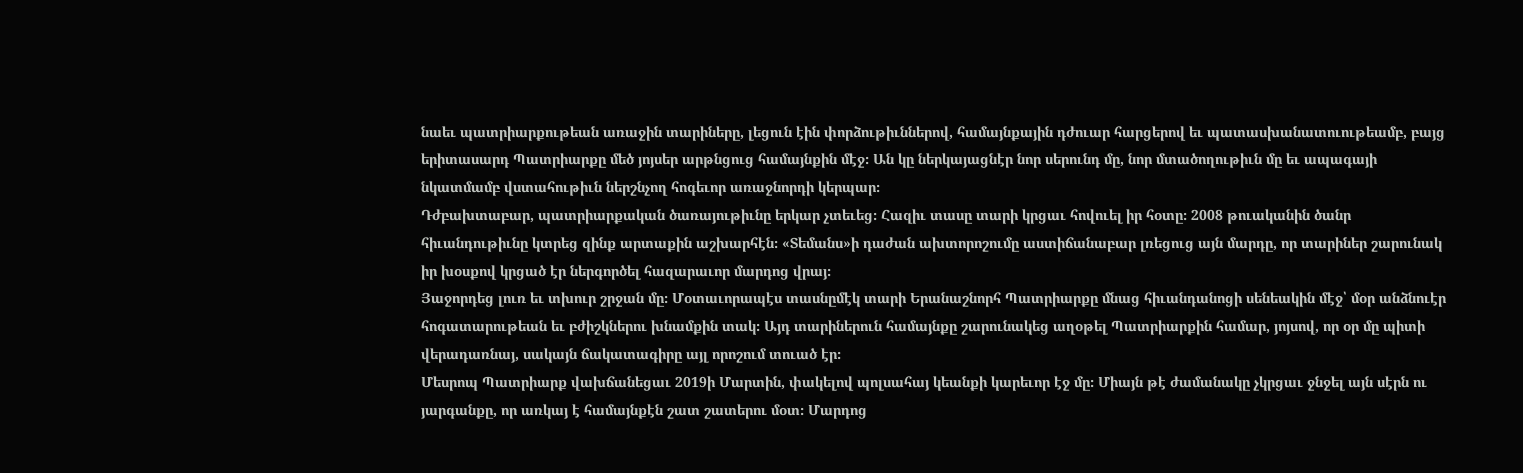նաեւ պատրիարքութեան առաջին տարիները, լեցուն էին փորձութիւններով, համայնքային դժուար հարցերով եւ պատասխանատուութեամբ, բայց երիտասարդ Պատրիարքը մեծ յոյսեր արթնցուց համայնքին մէջ։ Ան կը ներկայացնէր նոր սերունդ մը, նոր մտածողութիւն մը եւ ապագայի նկատմամբ վստահութիւն ներշնչող հոգեւոր առաջնորդի կերպար։
Դժբախտաբար, պատրիարքական ծառայութիւնը երկար չտեւեց։ Հազիւ տասը տարի կրցաւ հովուել իր հօտը։ 2008 թուականին ծանր հիւանդութիւնը կտրեց զինք արտաքին աշխարհէն։ «Տեմանս»ի դաժան ախտորոշումը աստիճանաբար լռեցուց այն մարդը, որ տարիներ շարունակ իր խօսքով կրցած էր ներգործել հազարաւոր մարդոց վրայ։
Յաջորդեց լուռ եւ տխուր շրջան մը։ Մօտաւորապէս տասնըմէկ տարի Երանաշնորհ Պատրիարքը մնաց հիւանդանոցի սենեակին մէջ՝ մօր անձնուէր հոգատարութեան եւ բժիշկներու խնամքին տակ։ Այդ տարիներուն համայնքը շարունակեց աղօթել Պատրիարքին համար, յոյսով, որ օր մը պիտի վերադառնայ, սակայն ճակատագիրը այլ որոշում տուած էր։
Մեսրոպ Պատրիարք վախճանեցաւ 2019ի Մարտին, փակելով պոլսահայ կեանքի կարեւոր էջ մը։ Միայն թէ ժամանակը չկրցաւ ջնջել այն սէրն ու յարգանքը, որ առկայ է համայնքէն շատ շատերու մօտ։ Մարդոց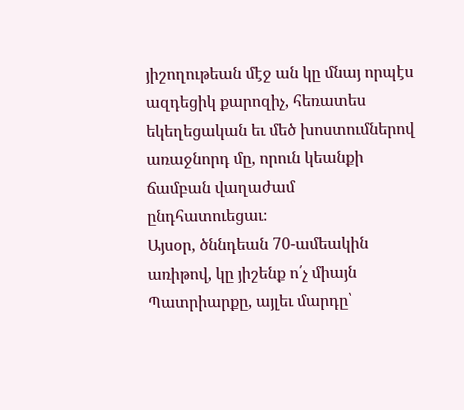յիշողութեան մէջ ան կը մնայ որպէս ազդեցիկ քարոզիչ, հեռատես եկեղեցական եւ մեծ խոստումներով առաջնորդ մը, որուն կեանքի ճամբան վաղաժամ ընդհատուեցաւ։
Այսօր, ծննդեան 70-ամեակին առիթով, կը յիշենք ո՛չ միայն Պատրիարքը, այլեւ մարդը՝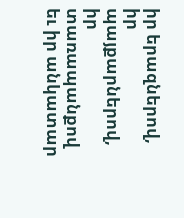իր երազներով, իր պայքարներով, իր տառապանքով եւ իր անկատար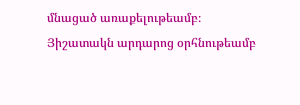մնացած առաքելութեամբ։
Յիշատակն արդարոց օրհնութեամբ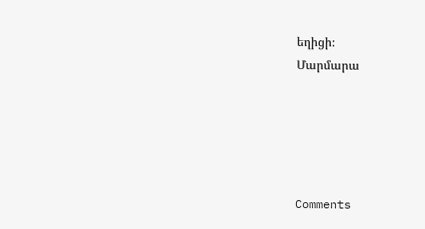եղիցի։
Մարմարա





Comments